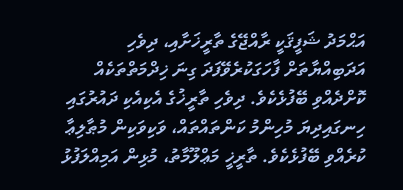އަޙްމަދު ޝަފީޤަކީ ރާއްޖޭގެ ތާރީޚަށާއި، ދިވެހި އަދަބިއްޔާތަށް ފާހަގަކުރެވޭފަދަ ގިނަ ޚިދްމަތްތަކެއް ކޮށްދެއްވި ބޭފުޅެކެވެ. ދިވެހި ތާރީޚުގެ އެކިއެކި ދައުރުގައި ހިނގައިދިޔަ މުހިންމު ކަންތައްތައް، ވަކިވަކިން މުޠާލިޢާ ކުރެއްވި ބޭފުޅެކެވެ. ތާރީޚީ މަޢްލޫމާތު، މުޅިން އަމިއްލަފުޅު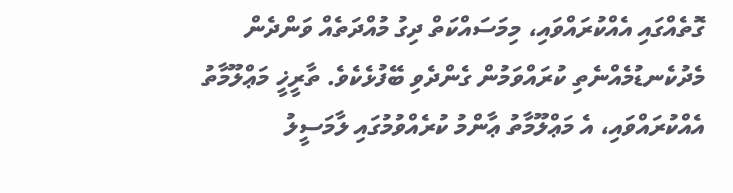ގޮތެއްގައި އެއްކުރައްވައި، މިމަސައްކަތް ދިގު މުއްދަތެއް ވަންދެން މެދުކެނޑުމެއްނެތި ކުރައްވަމުން ގެންދެވި ބޭފުޅެކެވެ. ތާރީޚީ މަޢްލޫމާތު އެއްކުރައްވައި، އެ މަޢްލޫމާތު ޢާންމު ކުރެއްވުމުގައި ލާމަސީލު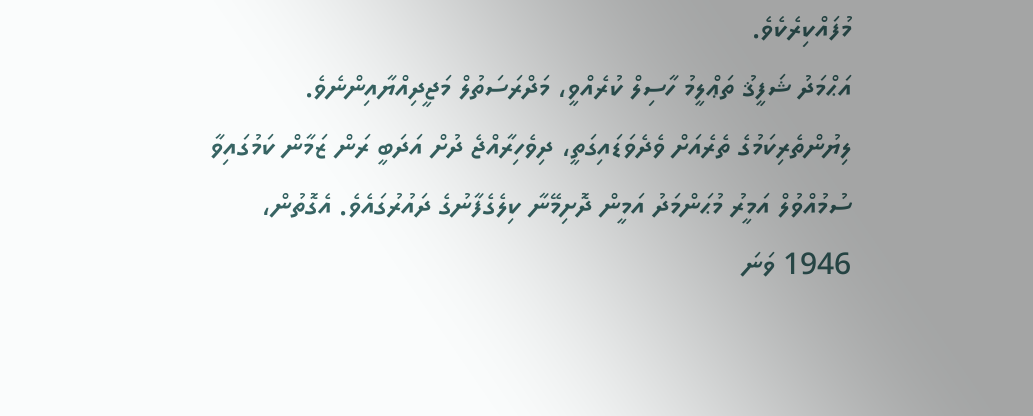މުފައްކިރެކެވެ.
އަޙްމަދު ޝަފީޤު ތަޢްލީމު ހާސިލް ކުރެއްވީ، މަދްރަސަތުލް މަޖީދިއްޔާއިންނެވެ. ލިޔުންތެރިކަމުގެ ތެރެއަށް ވެދެވަޑައިގަތީ، ދިވެހިރާއްޖެ ދުށް އަދަބީ ރަން ޒަމާން ކަމުގައިވާ ސުމުއްވުލް އަމީރު މުޙަންމަދު އަމީން ދޮށިމޭނާ ކިލެގެފާނުގެ ދައުރުގައެވެ. އެގޮތުން، 1946 ވަނަ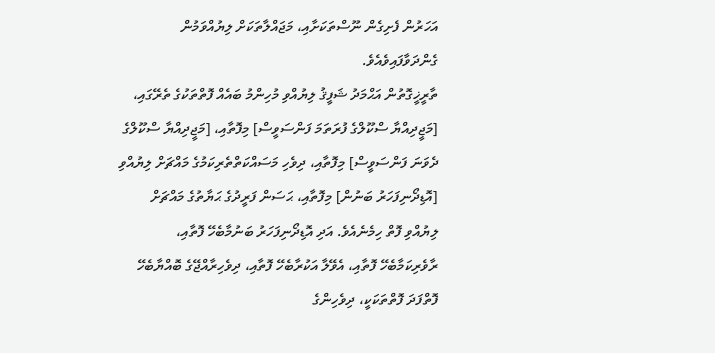އަހަރުން ފެށިގެން ނޫސްތަކަށާއި، މަޖައްލާތަކަށް ލިޔުއްވަމުން ގެންދަވާފައިވެއެވެ.
ތާރީޚީގޮތުން އަޙްމަދު ޝަފީޤު ލިޔުއްވި މުހިންމު ބައެއް ފޮތްތަކުގެ ތެރޭގައި، [މަޖީދިއްޔާ ސްކޫލްގެ ފުރަތަމަ ފަންސަވީސް] މިފޮތާއި، [މަޖީދިއްޔާ ސްކޫލްގެ ދެވަނަ ފަންސަވީސް] މިފޮތާއި، ދިވެހި މަސައްކަތްތެރިކަމުގެ މައްޗަށް ލިޔުއްވި [އޮޑިދޯނިފަހަރު ބަނުން] މިފޮތާއި، ޙަސަން ފަރީދުގެ ޙަޔާތުގެ މައްޗަށް ލިޔުއްވި ފޮތް ހިމެނެއެވެ. އަދި އޮޑިދޯނިފަހަރު ބަނުމާބެހޭ ފޮތާއި، ރާވެރިކަމާބެހޭ ފޮތާއި، އެވޭލާ އަކުރާބެހޭ ފޮތާއި، ދިވެހިރާއްޖޭގެ ބޮއްޔާބެހޭ ފޮތްފަދަ ފޮތްތަކަކީ، ދިވެހިންގެ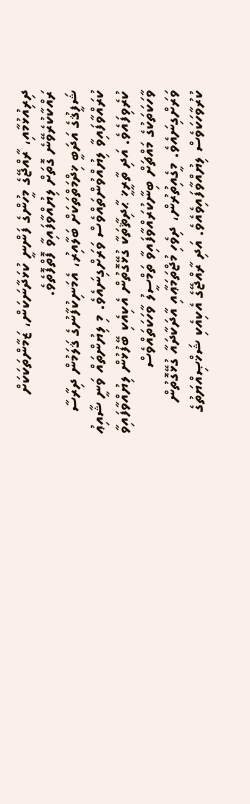ދިރިއުޅުމާއި، ރާއްޖޭގެ މީހުންގެ ފަންނީ ކުޅަދާނަކަން، ޒަމާންތަކަކަށް ރައްކާކުރެވޭނެ ގޮތަށް ލިޔުއްވާފައިވާ ފޮތްފޮތެވެ.
ޝަފީޤުގެ އަދަބީ ޚިދްމަތްތަކަށް ބަލާއިރު، އެމަނިކުފާނުގެ ޤަލަމުން ދިރާސާ ކުރައްވާފައިވާ ލިޔުއްވުންތައްވެސް ވަރަށްގިނައެވެ. މި ލިޔުންތައް ވަނީ ޝާއިޢު ކުރެވިފައެވެ. އަދި ތާރީޚީ ޙާދިޘާތަކާ ގުޅޭގޮތުން އެކިއެކި ބޭފުޅުން ލިޔުއްވާފައިވާ ވާހަކަތަކުގެ މައްޗަށް ބިނާކުރައްވާފައިވާ ތަމްސީލު ވާހަކަތައްވެސް ވަރަށްގިނައެވެ. މީގެއިތުރުން، ދިވެހި މުޖްތަމަޢާއި އާދަކާދައާ ގުޅޭގޮތުން ކުރުވާހަކަވެސް ލިޔުއްވާފައިވެއެވެ. އަދި ރާއްޖޭގެ އެކިއެކި ޝަޚްޞިއްޔަތުގެ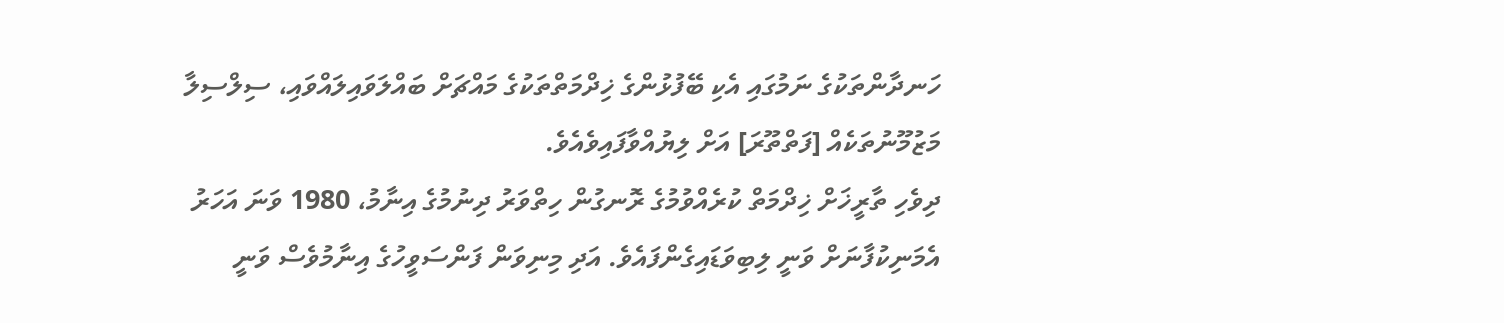ހަނދާންތަކުގެ ނަމުގައި އެކި ބޭފުޅުންގެ ޚިދްމަތްތަކުގެ މައްޗަށް ބައްލަވައިލައްވައި، ސިލްސިލާ މަޒުމޫނުތަކެއް [ފަތްތޫރަ] އަށް ލިޔުއްވާފައިވެއެވެ.
ދިވެހި ތާރީޚަށް ޚިދްމަތް ކުރެއްވުމުގެ ރޮނގުން ހިތްވަރު ދިނުމުގެ އިނާމު، 1980 ވަނަ އަހަރު އެމަނިކުފާނަށް ވަނީ ލިބިވަޑައިގެންފައެވެ. އަދި މިނިވަން ފަންސަވީހުގެ އިނާމުވެސް ވަނީ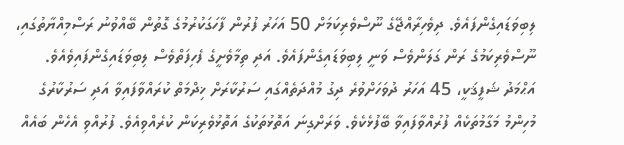ލިބިވަޑައިގެންފައެވެ. ދިވެހިރާއްޖޭގެ ނޫސްވެރިކަމަށް 50 އަހަރު ފުރުން ފާހަގަކުރުމުގެ ގޮތުން ބޭއްވުނު ރަސްމިއްޔާތުގައި، ނޫސްވެރިކަމުގެ ރަން ގަލަންވެސް ވަނީ ލިބިވަޑައިގެންފައެވެ. އަދި ތިމާވެށީގެ ފެހިފަތްވެސް ލިބިވަޑައިގެންފައިވެއެވެ.
އަޙްމަދު ޝަފީޤަކީ، 45 އަހަރު ދުވަހަށްވުރެ ދިގު މުއްދަތެއްގައި ސަރުކާރަށް ޚިދްމަތް ކުރައްވާފައިވާ އަދި ސަރުކާރުގެ މުހިންމު މަގާމުތަކެއް ފުރުއްވާފައިވާ ބޭފުޅެކެވެ. ވަރަށްގިނަ އަތޮޅުތަކުގެ އަތޮޅުވެރިކަން ކުރެއްވިއެވެ. ފުރުއްވި އެހެން ބައެއް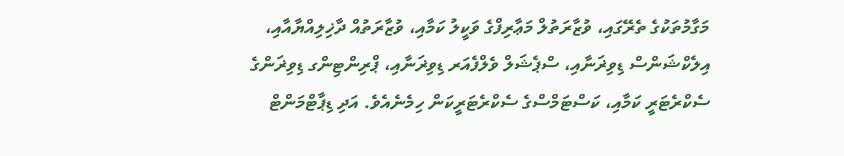މަގާމުތަކުގެ ތެރޭގައި، ވުޒާރަތުލް މަޢާރިފްގެ ވަކީލު ކަމާއި، ވުޒާރަތުއް ދާޚިލިއްޔާއާއި، އިލެކްޝަންސް ޑިވިޜަނާއި، ސްޕެޝަލް ވެލްފެއަރ ޑިވިޜަނާއި، ޕްރިންޓިންގ ޑިވިޜަންގެ ސެކްރެޓަރީ ކަމާއި، ކަސްޓަމްސްގެ ސެކްރެޓަރީކަން ހިމެނެއެވެ. އަދި ޑިޕާޓްމަންޓް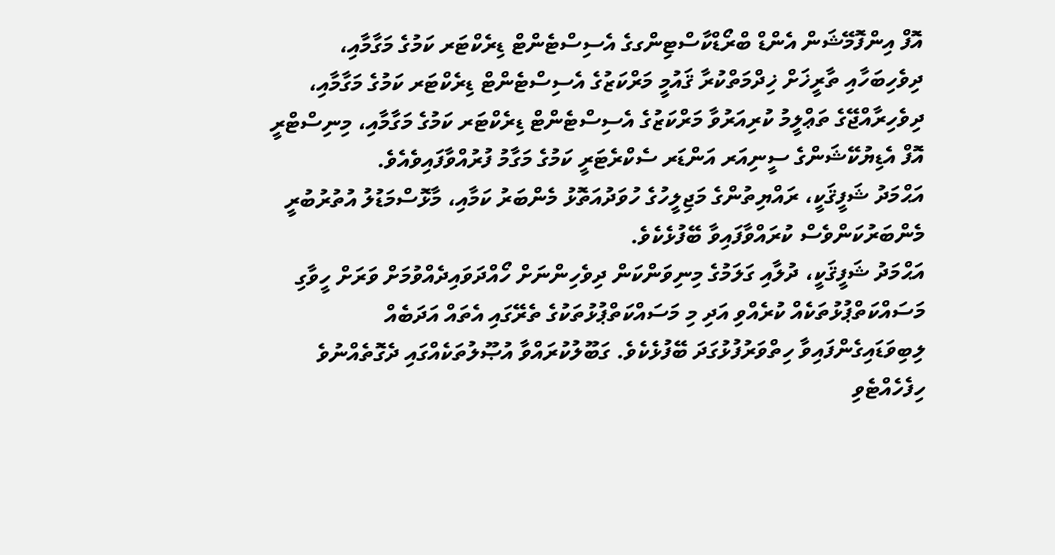އޮފް އިންފޮމޭޝަން އެންޑް ބްރޯޑްކާސްޓިންގގެ އެސިސްޓެންޓް ޑިރެކްޓަރ ކަމުގެ މަގާމާއި، ދިވެހިބަހާއި ތާރީޚަށް ޚިދްމަތްކުރާ ޤައުމީ މަރްކަޒުގެ އެސިސްޓެންޓް ޑިރެކްޓަރ ކަމުގެ މަގާމާއި، ދިވެހިރާއްޖޭގެ ތަޢްލީމު ކުރިއަރުވާ މަރްކަޒުގެ އެސިސްޓެންޓް ޑިރެކްޓަރ ކަމުގެ މަގާމާއި، މިނިސްޓްރީ އޮފް އެޑިޔުކޭޝަންގެ ސީނިއަރ އަންޑަރ ސެކްރެޓަރީ ކަމުގެ މަގާމު ފުރުއްވާފައިވެއެވެ.
އަޙްމަދު ޝަފީޤަކީ، ރައްޔިތުންގެ މަޖިލީހުގެ ހުވަދުއަތޮޅު މެންބަރު ކަމާއި، މާޅޮސްމަޑުލު އުތުރުބުރީ މެންބަރުކަންވެސް ކުރައްވާފައިވާ ބޭފުޅެކެވެ.
އަޙްމަދު ޝަފީޤަކީ، ދުލާއި ގަލަމުގެ މިނިވަންކަން ދިވެހިންނަށް ހޯއްދަވައިދެއްވުމަށް ވަރަށް ހީވާގި މަސައްކަތްޕުޅުތަކެއް ކުރެއްވި އަދި މި މަސައްކަތްޕުޅުތަކުގެ ތެރޭގައި އެތައް އަދަބެއް ލިބިވަޑައިގެންފައިވާ ހިތްވަރުފުޅުގަދަ ބޭފުޅެކެވެ. ގަބޫލުކުރައްވާ އުޞޫލުތަކެއްގައި ދެގޮތެއްނުވެ ހިފެހެއްޓެވި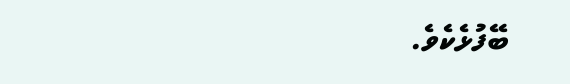ބޭފުޅެކެވެ.